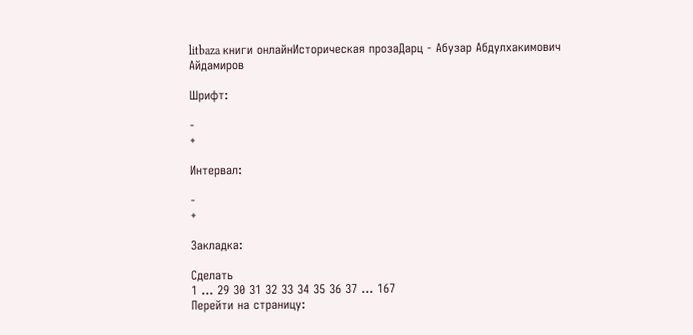litbaza книги онлайнИсторическая прозаДарц - Абузар Абдулхакимович Айдамиров

Шрифт:

-
+

Интервал:

-
+

Закладка:

Сделать
1 ... 29 30 31 32 33 34 35 36 37 ... 167
Перейти на страницу: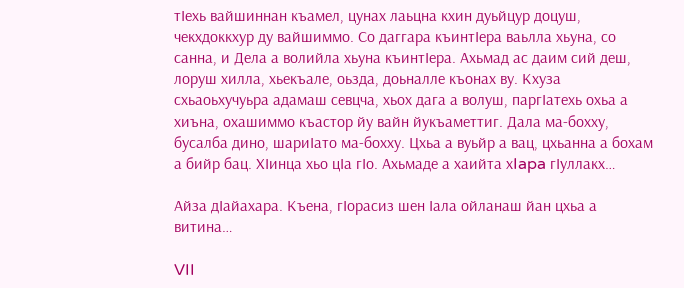тIехь вайшиннан къамел, цунах лаьцна кхин дуьйцур доцуш, чекхдоккхур ду вайшиммо. Со даггара къинтIера ваьлла хьуна, со санна, и Дела а волийла хьуна къинтIера. Ахьмад ас даим сий деш, лоруш хилла, хьекъале, оьзда, доьналле къонах ву. Кхуза схьаоьхучуьра адамаш севцча, хьох дага а волуш, паргIатехь охьа а хиъна, охашиммо къастор йу вайн йукъаметтиг. Дала ма-бохху, бусалба дино, шариIато ма-бохху. Цхьа а вуьйр а вац, цхьанна а бохам а бийр бац. ХIинца хьо цIа гIo. Ахьмаде а хаийта хIapa гIуллакх…

Айза дIайахара. Къена, гIорасиз шен Iала ойланаш йан цхьа а витина…

VII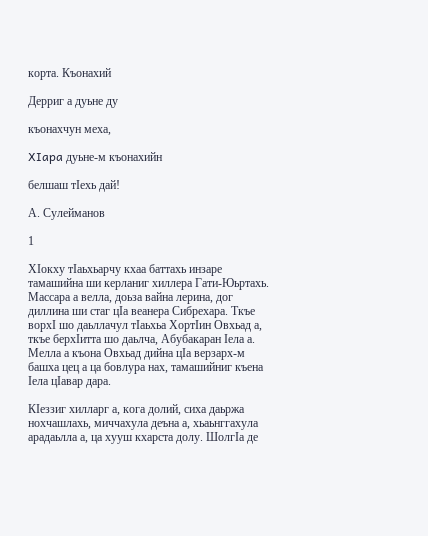корта. Къонахий

Дерриг а дуьне ду

къонахчун меха,

XIapa дуьне-м къонахийн

белшаш тIехь дай!

А. Сулейманов

1

ХIокху тIаьхьарчу кхаа баттахь инзаре тамашийна ши керланиг хиллера Гати-Юьртахь. Массара а велла, доьза вайна лерина, дог диллина ши стаг цIа веанера Сибрехара. Ткъе ворхI шо даьллачул тIаьхьа ХортIин Овхьад а, ткъе берхIитта шо даьлча, Абубакаран Iела а. Мелла а къона Овхьад дийна цIа верзарх-м башха цец а ца бовлура нах, тамашийниг къена Iела цIавар дара.

КIеззиг хилларг а, кога долий, сиха даьржа нохчашлахь, миччахула деъна а, хьаьнггахула арадаьлла а, ца хууш кхарста долу. ШолгIа де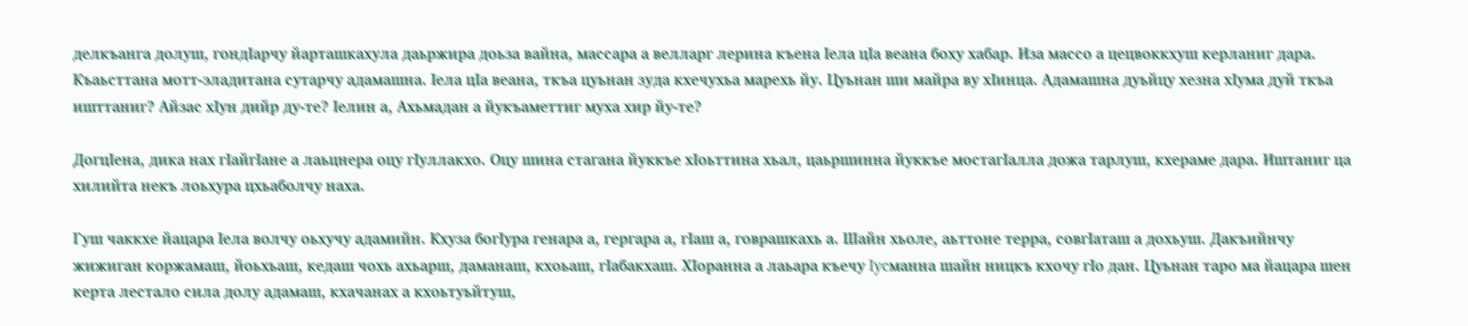делкъанга долуш, гондIарчу йарташкахула даьржира доьза вайна, массара а велларг лерина къена Iела цIа веана боху хабар. Иза массо а цецвоккхуш керланиг дара. Къаьсттана мотт-эладитана сутарчу адамашна. Iела цIа веана, ткъа цуьнан зуда кхечухьа марехь йу. Цуьнан ши майра ву хIинца. Адамашна дуьйцу хезна хIума дуй ткъа ишттаниг? Айзас хIун дийр ду-те? Iелин а, Ахьмадан а йукъаметтиг муха хир йу-те?

ДогцIена, дика нах гIайгIане а лаьцнера оцу гIуллакхо. Оцу шина стагана йуккъе хIоьттина хьал, цаьршинна йуккъе мостагIалла дожа тарлуш, кхераме дара. Иштаниг ца хилийта некъ лоьхура цхьаболчу наха.

Гуш чаккхе йацара Iела волчу оьхучу адамийн. Кхуза богIура генара а, гергара а, гIаш а, говрашкахь а. Шайн хьоле, аьттоне терра, совгIаташ а дохьуш. Дакъийнчу жижиган коржамаш, йоьхьаш, кедаш чохь ахьарш, даманаш, кхоьаш, гIабакхаш. ХIоранна а лаьара къечу Iycманна шайн ницкъ кхочу гIо дан. Цуьнан таро ма йацара шен керта лестало сила долу адамаш, кхачанах а кхоьтуьйтуш,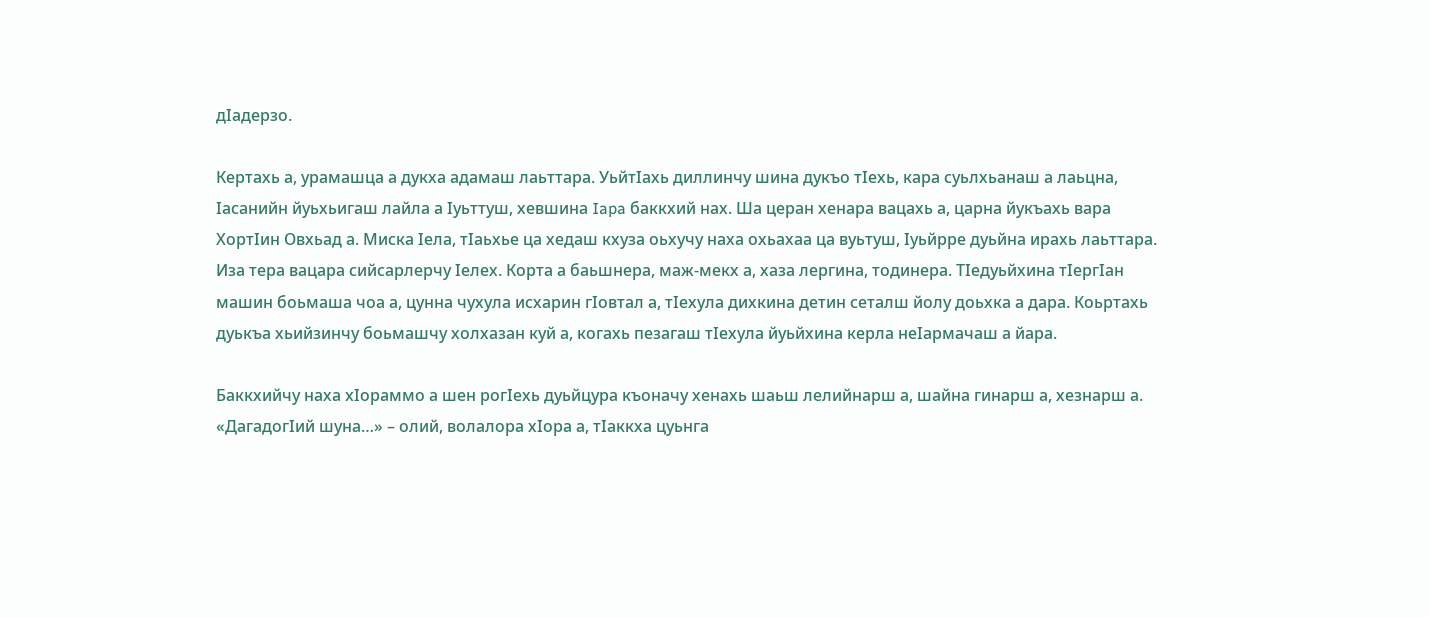дIадерзо.

Кертахь а, урамашца а дукха адамаш лаьттара. УьйтIахь диллинчу шина дукъо тIехь, кара суьлхьанаш а лаьцна, Iасанийн йуьхьигаш лайла а Iуьттуш, хевшина Iapa баккхий нах. Ша церан хенара вацахь а, царна йукъахь вара ХортIин Овхьад а. Миска Iела, тIаьхье ца хедаш кхуза оьхучу наха охьахаа ца вуьтуш, Iуьйрре дуьйна ирахь лаьттара. Иза тера вацара сийсарлерчу Iелех. Корта а баьшнера, маж-мекх а, хаза лергина, тодинера. TIедуьйхина тIергIан машин боьмаша чоа а, цунна чухула исхарин гIовтал а, тIехула дихкина детин сеталш йолу доьхка а дара. Коьртахь дуькъа хьийзинчу боьмашчу холхазан куй а, когахь пезагаш тIехула йуьйхина керла неIармачаш а йара.

Баккхийчу наха xIоpaммо а шен рогIехь дуьйцура къоначу хенахь шаьш лелийнарш а, шайна гинарш а, хезнарш а. «ДагадогIий шуна…» – олий, волалора хIора а, тIаккха цуьнга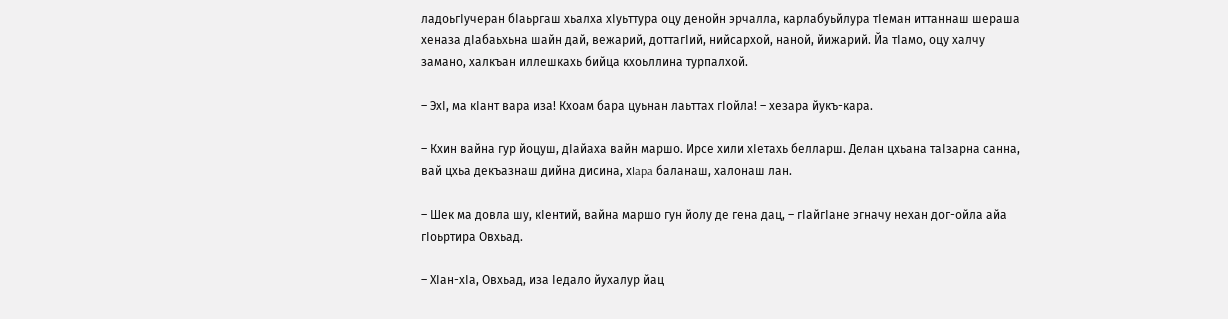ладоьгIучеран бIаьргаш хьалха хIуьттура оцу денойн эрчалла, карлабуьйлура тIеман иттаннаш шераша хеназа дIабаьхьна шайн дай, вежарий, доттагIий, нийсархой, наной, йижарий. Йа тIамo, оцу халчу замано, халкъан иллешкахь бийца кхоьллина турпалхой.

– ЭхI, ма кIант вара иза! Кхоам бара цуьнан лаьттах гIойла! – хезара йукъ-кара.

– Кхин вайна гур йоцуш, дIайаха вайн маршо. Ирсе хили хIетахь белларш. Делан цхьана таIзарна санна, вай цхьа декъазнаш дийна дисина, хIapa баланаш, халонаш лан.

– Шек ма довла шу, кIентий, вайна маршо гун йолу де гена дац, – гIайгIане эгначу нехан дог-ойла айа гIоьртира Овхьад.

– ХIан-хIа, Овхьад, иза Iедало йухалур йац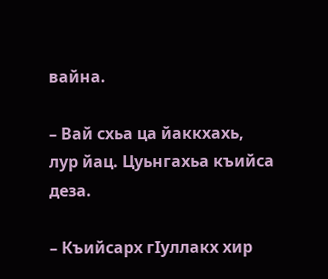вайна.

– Вай схьа ца йаккхахь, лур йац. Цуьнгахьа къийса деза.

– Къийсарх гIуллакх хир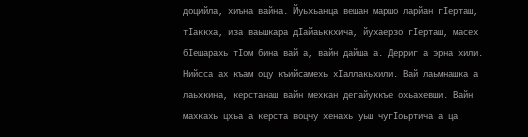доцийла, хиъна вайна. Йуьхьанца вешан маршо ларйан гIерташ, тIаккха, иза ваьшкара дIайаьккхича, йухаерзо гIерташ, масех бIешарахь тIом бина вай а, вайн дайша а. Дерриг а эрна хили. Нийсса ах къам оцу къийсамехь хIаллакьхили. Вай лаьмнашка а лаьхкина, керстанаш вайн мехкан дегайуккъе охьахевши. Вайн махкахь цхьа а керста воцчу хенахь уьш чугIоьртича а ца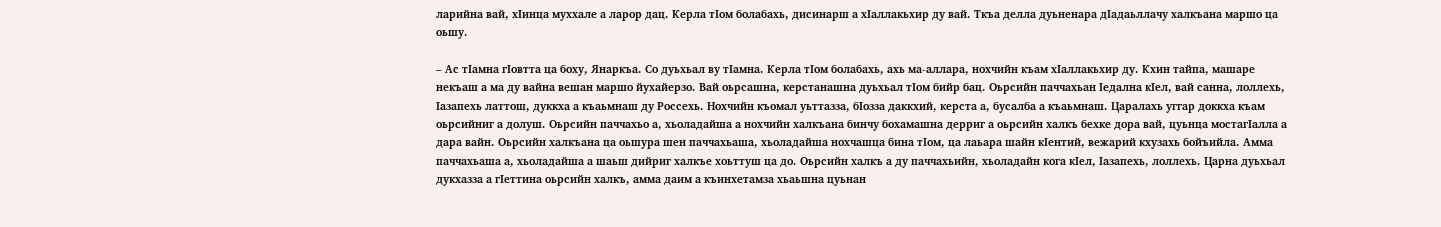ларийна вай, хIинца муххале а ларор дац. Керла тIом болабахь, дисинарш а хIаллакьхир ду вай. Ткъа делла дуьненара дIадаьллачу халкъана маршо ца оьшу.

– Ас тIамна гIовтта ца боху, Янаркъа. Со дуьхьал ву тIамна. Керла тIом болабахь, ахь ма-аллара, нохчийн къам хIаллакьхир ду. Кхин тайпа, машаре некъаш а ма ду вайна вешан маршо йухайерзо. Вай оьрсашна, керстанашна дуьхьал тIом бийр бац. Оьрсийн паччахьан Iедална кIел, вай санна, лоллехь, Iазапехь латтош, дуккха а къаьмнаш ду Россехь. Нохчийн къомал уьттазза, бIозза даккхий, керста а, бусалба а къаьмнаш. Царалахь уггар доккха къам оьрсийниг а долуш. Оьрсийн паччахьо а, хьоладайша а нохчийн халкъана бинчу бохамашна дерриг а оьрсийн халкъ бехке дора вай, цуьнца мостагIалла а дара вайн. Оьрсийн халкъана ца оьшура шен паччахьаша, хьоладайша нохчашца бина тIом, ца лаьара шайн кIентий, вежарий кхузахь бойъийла. Амма паччахьаша а, хьоладайша а шаьш дийриг халкъе хоьттуш ца до. Оьрсийн халкъ а ду паччахьийн, хьоладайн кога кIел, Iазапехь, лоллехь. Царна дуьхьал дукхазза а гIеттина оьрсийн халкъ, амма даим а къинхетамза хьаьшна цуьнан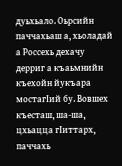дуьхьало. Оьрсийн паччахьаш а, хьоладай а Россехь дехачу дерриг а къаьмнийн къехойн йукъара мостагIий бу. Вовшех къесташ, ша-ша, цхьацца гIиттарх, паччахь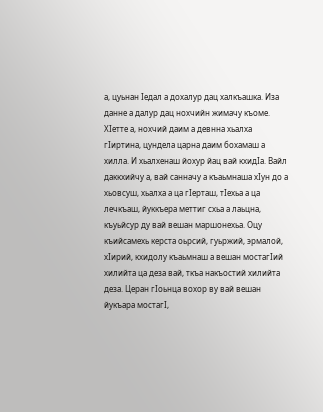а, цуьнан Iедал а дохалур дац халкъашка. Иза данне а далур дац нохчийн жимачу къоме. ХIетте а, нохчий даим а девнна хьалха гIиртина, цундела царна даим бохамаш а хилла. И хьалхенаш йохур йац вай кхидIа. Вайл даккхийчу а, вай санначу а къаьмнаша хIун до а хьовсуш, хьалха а ца гIерташ, тIехьа а ца лечкъаш, йуккъера меттиг схьа а лаьцна, къуьйсур ду вай вешан маршонехьа. Оцу къийсамехь керста оьрсий, гуьржий, эрмалой, хIирий, кхидолу къаьмнаш а вешан мостагIий хилийта ца деза вай, ткъа накъостий хилийта деза. Церан гIоьнца вохор ву вай вешан йукъара мостагI,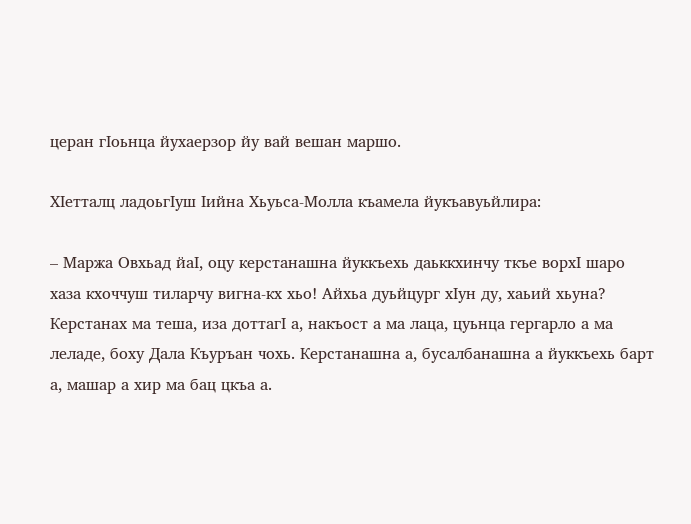церан гIоьнца йухаерзор йу вай вешан маршо.

ХIетталц ладоьгIуш Iийна Хьуьса-Молла къамела йукъавуьйлира:

– Маржа Овхьад йаI, оцу керстанашна йуккъехь даьккхинчу ткъе ворхI шаро хаза кхоччуш тиларчу вигна-кх хьо! Айхьа дуьйцург хIун ду, хаьий хьуна? Керстанах ма теша, иза доттагI а, накъост а ма лаца, цуьнца гергарло а ма леладе, боху Дала Къуръан чохь. Керстанашна а, бусалбанашна а йуккъехь барт а, машар а хир ма бац цкъа а.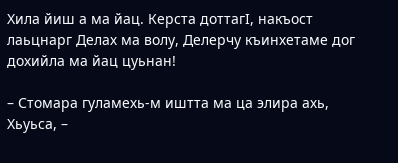Хила йиш а ма йац. Керста доттагI, накъост лаьцнарг Делах ма волу, Делерчу къинхетаме дог дохийла ма йац цуьнан!

– Стомара гуламехь-м иштта ма ца элира ахь, Хьуьса, –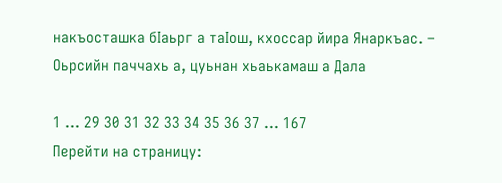накъосташка бIаьрг а таIош, кхоссар йира Янаркъас. – Оьрсийн паччахь а, цуьнан хьаькамаш а Дала

1 ... 29 30 31 32 33 34 35 36 37 ... 167
Перейти на страницу: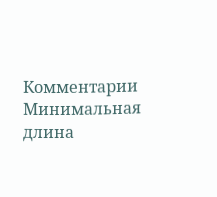Комментарии
Минимальная длина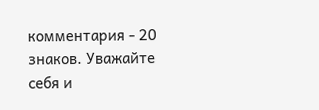комментария - 20 знаков. Уважайте себя и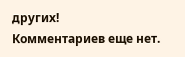других!
Комментариев еще нет.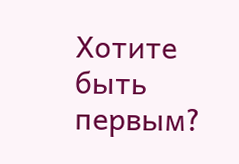Хотите быть первым?